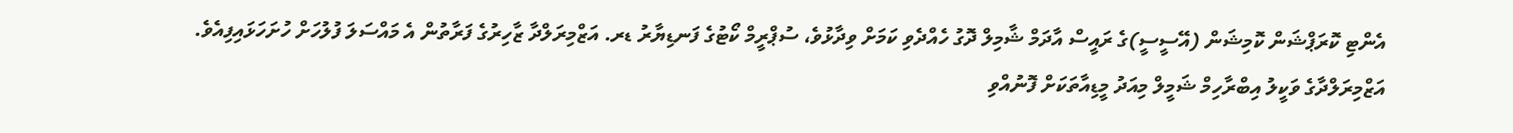އެންޓި ކޮރަޕްޝަން ކޮމިޝަން (އޭސީސީ)ގެ ރައީސް އާދަމް ޝާމިލް ދޮގު ހެއްދެވި ކަމަށް ވިދާޅުވެ، ސުޕްރީމް ކޯޓުގެ ފަނޑިޔާރު ޑރ. އަޒްމިރަލްދާ ޒާހިރުގެ ފަރާތުން އެ މައްސަލަ ފުލުހަށް ހުށަހަޅައިފިއެވެ.
އަޒްމިރަލްދާގެ ވަކީލު އިބްރާހިމް ޝަމީލް މިއަދު މީޑިއާތަކަށް ފޮނުއްވި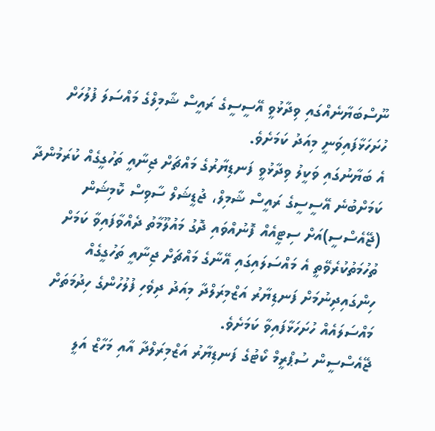ނޫސްބަޔާނެއްގައި ވިދާޅުވީ އޭސީސީގެ ރައީސް ޝާމިލްގެ މައްސަލަ ފުލުހަށް ހުށަހަޅާފައިވަނީ މިއަދު ކަމަށެވެ.
އެ ބަޔާނުގައި ވަކީލު ވިދާޅުވީ ފަނޑިޔާރުގެ މައްޗަށް ޖިނާއީ ތަހުގީގެއް ކުރަމުންދާ ކަމަށްބުނެ އޭސީސީގެ ރައީސް ޝާމިލް، ޖުޑީޝަލް ސާވިސް ކޮމިޝަން (ޖޭއެސްސީ)އަށް ސިޓީއެއް ފޮނުއްވައި ދޮގު މައުލޫމާތު ދެއްވާފައިވާ ކަމަށް ތުހުމަތުކުރެވޭތީ އެ މައްސަލައިގައި އޭނާގެ މައްޗަށް ޖިނާއީ ތަހުގީގެއް ހިންގައިދިނުމަށް ފަނޑިޔާރު އަޒްމިރަލްދާ މިއަދު ދިވެހި ފުލުހުންގެ ހިދުމަތަށް މައްސަލައެއް ހުށަހަޅާފައިވާ ކަމަށެވެ.
ޖޭއެސްސީން ސުޕްރީމް ކޯޓުގެ ފަނޑިޔާރު އަޒްމިރަލްދާ އާއި މަހާޒް އަލީ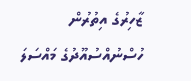ޒާހިރުގެ އިތުރުން ހުސްނުއްސުއޫދުގެ މައްސަލަ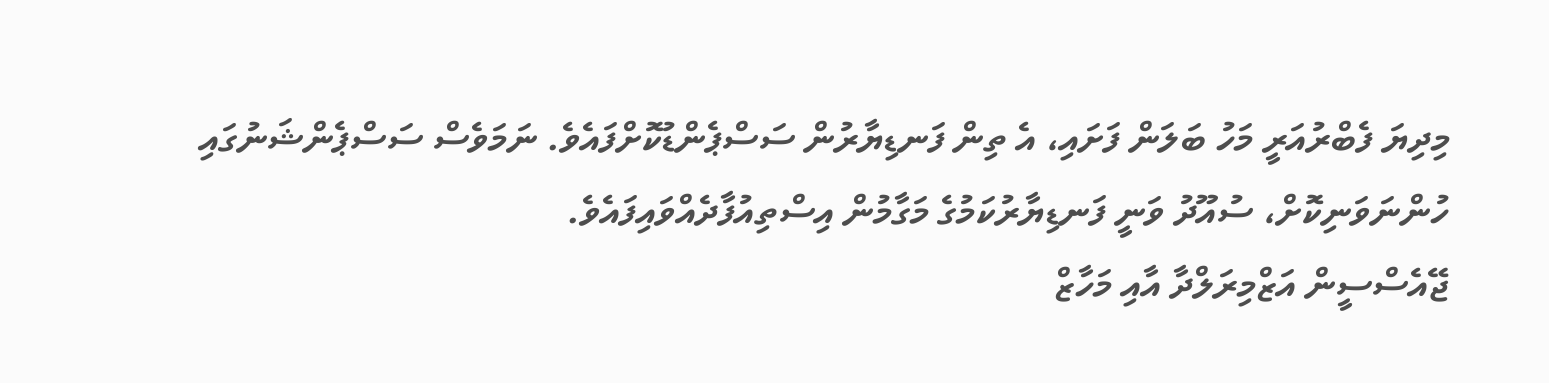މިދިޔަ ފެބްރުއަރީ މަހު ބަލަން ފަށައި، އެ ތިން ފަނޑިޔާރުން ސަސްޕެންޑުކޮށްފައެވެ. ނަމަވެސް ސަސްޕެންޝަނުގައި ހުންނަވަނިކޮށް، ސުއޫދު ވަނީ ފަނޑިޔާރުކަމުގެ މަގާމުން އިސްތިއުފާދެއްވައިފައެވެ.
ޖޭއެސްސީން އަޒްމިރަލްދާ އާއި މަހާޒް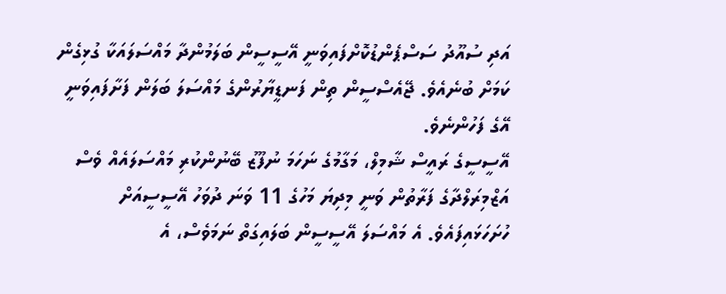އަދި ސުއޫދު ސަސްޕެންޑުކޮށްފައިވަނީ އޭސީސީން ބަލަމުންދާ މައްސަލައަކާ ގުޅިގެން ކަމަށް ބުނެއެވެ. ޖޭއެސްސީން ތިން ފަނޑީޔާރުންގެ މައްސަލަ ބަލަން ފަށާފައިވަނީ އޭގެ ފަހުންނެވެ.
އޭސީސީގެ ރައީސް ޝާމިލް، މަގާމުގެ ނަހަމަ ނުފޫޒު ބޭނުންކުރި މައްސަލައެއް ވެސް އަޒްމިރަލްދާގެ ފަރާތުން ވަނީ މިދިޔަ މަހުގެ 11 ވަނަ ދުވަހު އޭސީސީއަށް ހުށަހަޅައިފައެވެ. އެ މައްސަލަ އޭސީސީން ބަލައިގަތް ނަމަވެސް، އެ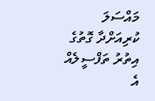މައްސަލަ ކުރިއަށްދާ ގޮތުގެ އިތުރު ތަފްސީލެއް އެ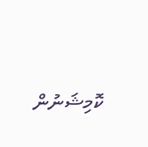ކޮމިޝަނުން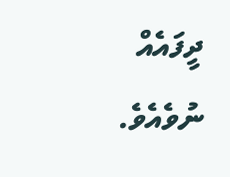ދީފައެއް ނުވެއެވެ.